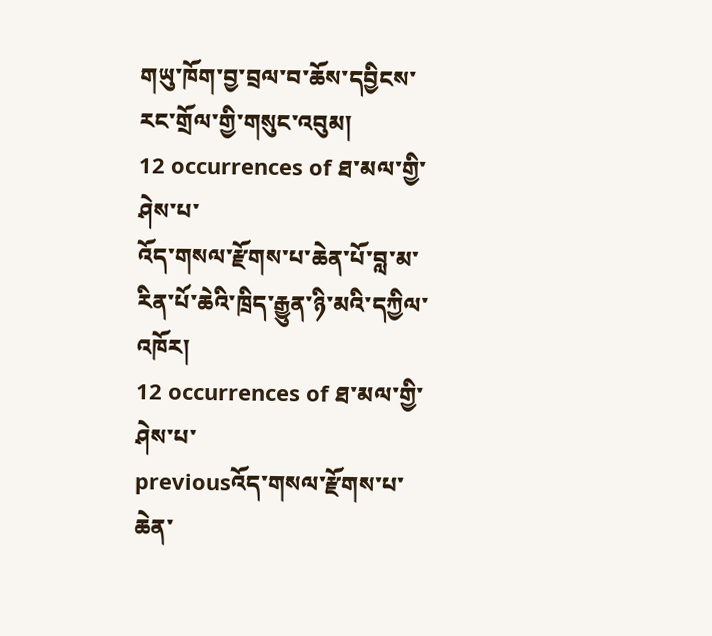གཡུ་ཁོག་བྱ་བྲལ་བ་ཆོས་དབྱིངས་རང་གྲོལ་གྱི་གསུང་འབུམ།
12 occurrences of ཐ་མལ་གྱི་ཤེས་པ་
འོད་གསལ་རྫོགས་པ་ཆེན་པོ་བླ་མ་རིན་པོ་ཆེའི་ཁྲིད་རྒྱུན་ཉི་མའི་དཀྱིལ་འཁོར།
12 occurrences of ཐ་མལ་གྱི་ཤེས་པ་
previousའོད་གསལ་རྫོགས་པ་ཆེན་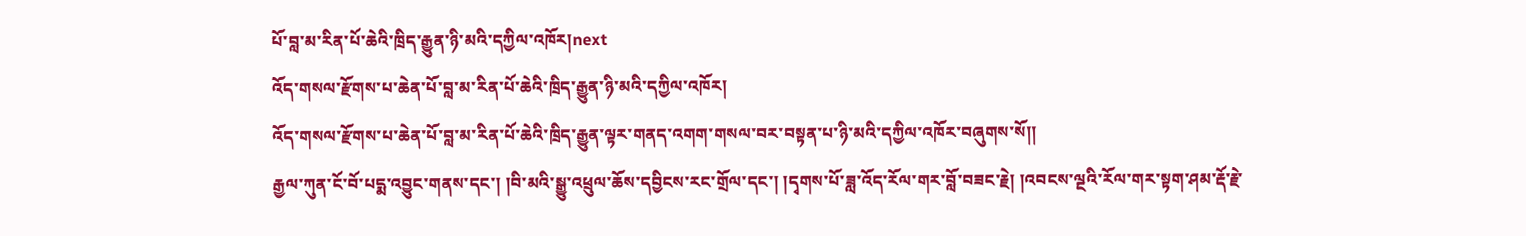པོ་བླ་མ་རིན་པོ་ཆེའི་ཁྲིད་རྒྱུན་ཉི་མའི་དཀྱིལ་འཁོར།next
འོད་གསལ་རྫོགས་པ་ཆེན་པོ་བླ་མ་རིན་པོ་ཆེའི་ཁྲིད་རྒྱུན་ཉི་མའི་དཀྱིལ་འཁོར།
འོད་གསལ་རྫོགས་པ་ཆེན་པོ་བླ་མ་རིན་པོ་ཆེའི་ཁྲིད་རྒྱུན་ལྟར་གནད་འགག་གསལ་བར་བསྟན་པ་ཉི་མའི་དཀྱིལ་འཁོར་བཞུགས་སོ།།
རྒྱལ་ཀུན་ངོ་བོ་པདྨ་འབྱུང་གནས་དང་། །བི་མའི་སྒྱུ་འཕྲུལ་ཆོས་དབྱིངས་རང་གྲོལ་དང་། །དྭགས་པོ་ཟླ་འོད་རོལ་གར་བློ་བཟང་རྗེ། །འབངས་ལྔའི་རོལ་གར་སྟག་ཤམ་རྡོ་རྗེ་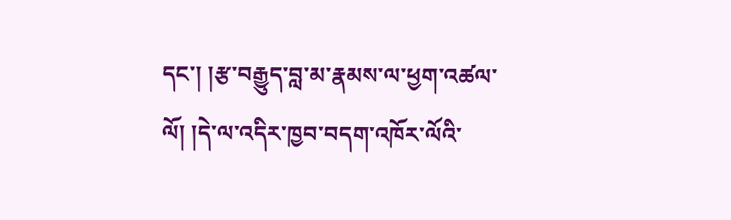དང་། །རྩ་བརྒྱུད་བླ་མ་རྣམས་ལ་ཕྱག་འཚལ་ལོ། །དེ་ལ་འདིར་ཁྱབ་བདག་འཁོར་ལོའི་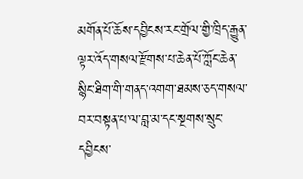མགོན་པོ་ཆོས་དབྱིངས་རང་གྲོལ་གྱི་ཁྲིད་རྒྱུན་ལྟར་འོད་གསལ་རྫོགས་པ་ཆེན་པོ་ཀློང་ཆེན་སྙིང་ཐིག་གི་གནད་འགག་ཐམས་ཅད་གསལ་བར་བསྟན་པ་ལ་བླ་མ་དང་སྔགས་སྲུང་དབྱིངས་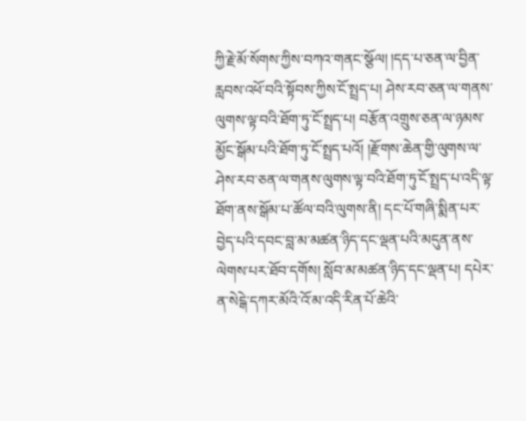ཀྱི་རྗེ་མོ་སོགས་ཀྱིས་བཀའ་གནང་སྩོལ། །དད་པ་ཅན་ལ་བྱིན་རླབས་འཕོ་བའི་སྟོབས་ཀྱིས་ངོ་སྤྲད་པ། ཤེས་རབ་ཅན་ལ་གནས་ལུགས་ལྟ་བའི་ཐོག་ཏུ་ངོ་སྤྲད་པ། བརྩོན་འགྲུས་ཅན་ལ་ཉམས་མྱོང་སྒོམ་པའི་ཐོག་ཏུ་ངོ་སྤྲད་པའོ། །རྫོགས་ཆེན་གྱི་ལུགས་ལ་ཤེས་རབ་ཅན་ལ་གནས་ལུགས་ལྟ་བའི་ཐོག་ཏུ་ངོ་སྤྲད་པ་འདི་ལྟ་ཐོག་ནས་སྒོམ་པ་ཚོལ་བའི་ལུགས་ནི། དང་པོ་གཞི་སྨིན་པར་བྱེད་པའི་དབང་བླ་མ་མཚན་ཉིད་དང་ལྡན་པའི་མདུན་ནས་ལེགས་པར་ཐོབ་དགོས། སློབ་མ་མཚན་ཉིད་དང་ལྡན་པ། དཔེར་ན་སེངྒེ་དཀར་མོའི་འོ་མ་འདི་རིན་པོ་ཆེའི་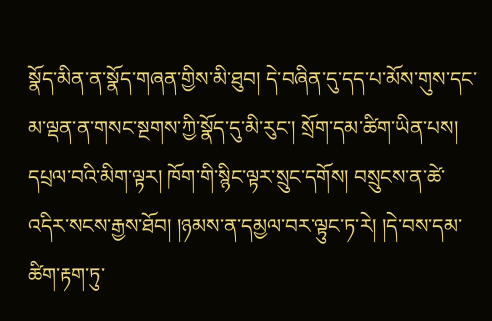སྣོད་མིན་ན་སྣོད་གཞན་གྱིས་མི་ཐུབ། དེ་བཞིན་དུ་དད་པ་མོས་གུས་དང་མ་ལྡན་ན་གསང་སྔགས་ཀྱི་སྣོད་དུ་མི་རུང་། སྲོག་དམ་ཚིག་ཡིན་པས། དཔྲལ་བའི་མིག་ལྟར། ཁོག་གི་སྙིང་ལྟར་སྲུང་དགོས། བསྲུངས་ན་ཚེ་འདིར་སངས་རྒྱས་ཐོབ། །ཉམས་ན་དམྱལ་བར་ལྟུང་ཏ་རེ། །དེ་བས་དམ་ཚིག་རྟག་ཏུ་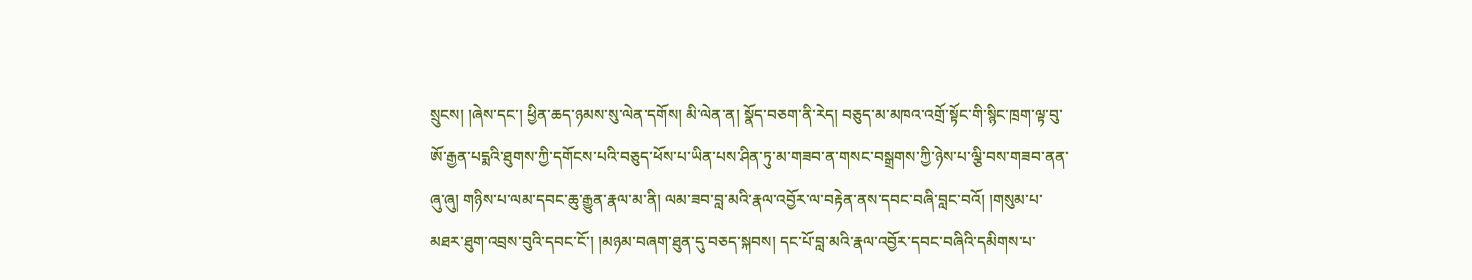སྲུངས། །ཞེས་དང་། ཕྱིན་ཆད་ཉམས་སུ་ལེན་དགོས། མི་ལེན་ན། སྣོད་བཅག་ནི་རེད། བཅུད་མ་མཁའ་འགྲོ་སྟོང་གི་སྙིང་ཁྲག་ལྟ་བུ་ཨོ་རྒྱན་པདྨའི་ཐུགས་ཀྱི་དགོངས་པའི་བཅུད་ཕོས་པ་ཡིན་པས་ཤིན་ཏུ་མ་གཟབ་ན་གསང་བསྒྲགས་ཀྱི་ཉེས་པ་ལྕི་བས་གཟབ་ནན་ཞུ་ཞུ། གཉིས་པ་ལམ་དབང་ཆུ་རྒྱུན་རྣལ་མ་ནི། ལམ་ཟབ་བླ་མའི་རྣལ་འབྱོར་ལ་བརྟེན་ནས་དབང་བཞི་བླང་བའོ། །གསུམ་པ་མཐར་ཐུག་འབྲས་བུའི་དབང་ངོ་། །མཉམ་བཞག་ཐུན་དུ་བཅད་སྐབས། དང་པོ་བླ་མའི་རྣལ་འབྱོར་དབང་བཞིའི་དམིགས་པ་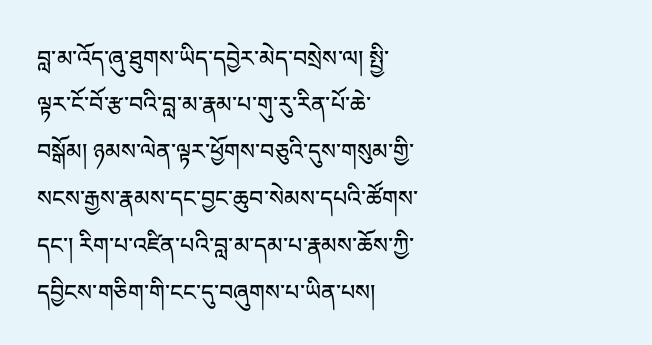བླ་མ་འོད་ཞུ་ཐུགས་ཡིད་དབྱེར་མེད་བསྲེས་ལ། སྤྱི་ལྟར་ངོ་བོ་རྩ་བའི་བླ་མ་རྣམ་པ་གུ་རུ་རིན་པོ་ཆེ་བསྒོམ། ཉམས་ལེན་ལྟར་ཕྱོགས་བཅུའི་དུས་གསུམ་གྱི་སངས་རྒྱས་རྣམས་དང་བྱང་ཆུབ་སེམས་དཔའི་ཚོགས་དང་། རིག་པ་འཛིན་པའི་བླ་མ་དམ་པ་རྣམས་ཆོས་ཀྱི་དབྱིངས་གཅིག་གི་ངང་དུ་བཞུགས་པ་ཡིན་པས།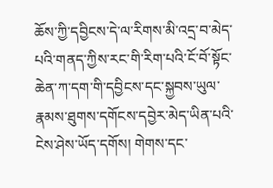ཆོས་ཀྱི་དབྱིངས་དེ་ལ་རིགས་མི་འདྲ་བ་མེད་པའི་གནད་ཀྱིས་རང་གི་རིག་པའི་ངོ་བོ་སྟོང་ཆེན་ཀ་དག་གི་དབྱིངས་དང་སྐྱབས་ཡུལ་རྣམས་ཐུགས་དགོངས་དབྱེར་མེད་ཡིན་པའི་ངེས་ཤེས་ཡོད་དགོས། གེགས་དང་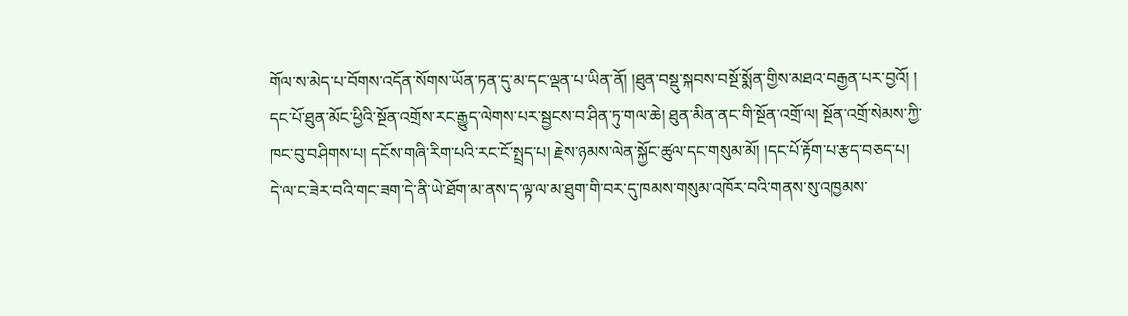གོལ་ས་མེད་པ་བོགས་འདོན་སོགས་ཡོན་ཏན་དུ་མ་དང་ལྡན་པ་ཡིན་ནོ། །ཐུན་བསྡུ་སྐབས་བསྔོ་སྨོན་གྱིས་མཐའ་བརྒྱན་པར་བྱའོ། །
དང་པོ་ཐུན་མོང་ཕྱིའི་སྔོན་འགྲོས་རང་རྒྱུད་ལེགས་པར་སྦྱངས་བ་ཤིན་ཏུ་གལ་ཆེ། ཐུན་མིན་ནང་གི་སྔོན་འགྲོ་ལ། སྔོན་འགྲོ་སེམས་ཀྱི་ཁང་བུ་བཤིགས་པ། དངོས་གཞི་རིག་པའི་རང་ངོ་སྤྲད་པ། རྗེས་ཉམས་ལེན་སྐྱོང་ཚུལ་དང་གསུམ་མོ། །དང་པོ་རྟོག་པ་རྩད་བཅད་པ། དེ་ལ་ང་ཟེར་བའི་གང་ཟག་དེ་ནི་ཡེ་ཐོག་མ་ནས་ད་ལྟ་ལ་མ་ཐུག་གི་བར་དུ་ཁམས་གསུམ་འཁོར་བའི་གནས་སུ་འཁྱམས་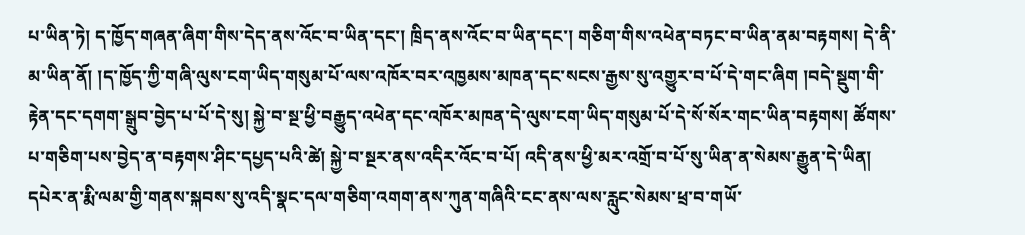པ་ཡིན་ཏེ། ད་ཁྱོད་གཞན་ཞིག་གིས་དེད་ནས་འོང་བ་ཡིན་དང་། ཁྲིད་ནས་འོང་བ་ཡིན་དང་། གཅིག་གིས་འཕེན་བཏང་བ་ཡིན་ནམ་བརྟགས། དེ་ནི་མ་ཡིན་ནོ། །ད་ཁྱོད་ཀྱི་གཞི་ལུས་ངག་ཡིད་གསུམ་པོ་ལས་འཁོར་བར་འཁྱམས་མཁན་དང་སངས་རྒྱས་སུ་འགྱུར་བ་པོ་དེ་གང་ཞིག །བདེ་སྡུག་གི་རྟེན་དང་དགག་སྒྲུབ་བྱེད་པ་པོ་དེ་སུ། སྐྱེ་བ་སྔ་ཕྱི་བརྒྱུད་འཕེན་དང་འཁོར་མཁན་དེ་ལུས་ངག་ཡིད་གསུམ་པོ་དེ་སོ་སོར་གང་ཡིན་བརྟགས། ཚོགས་པ་གཅིག་པས་བྱེད་ན་བརྟགས་ཤིང་དཔྱད་པའི་ཚེ། སྐྱེ་བ་སྔར་ནས་འདིར་འོང་བ་པོ། འདི་ནས་ཕྱི་མར་འགྲོ་བ་པོ་སུ་ཡིན་ན་སེམས་རྒྱུན་དེ་ཡིན། དཔེར་ན་རྨི་ལམ་གྱི་གནས་སྐབས་སུ་འདི་སྣང་དལ་གཅིག་འགག་ནས་ཀུན་གཞིའི་ངང་ནས་ལས་རླུང་སེམས་ཕྲ་བ་གཡོ་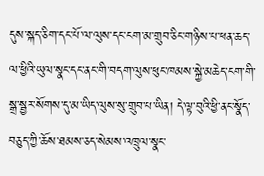དུས་སྐད་ཅིག་དང་པོ་ལ་ལུས་དང་ངག་མ་གྲུབ་ཅིང་གཉིས་པ་ཕན་ཆད་ལ་ཕྱིའི་ཡུལ་སྣང་དང་ནང་གི་བདག་ལུས་ཕུང་ཁམས་སྐྱེ་མཆེད་ངག་གི་སྒྲ་སྦྱར་སོགས་དུ་མ་ཡིད་ལུས་སུ་གྲུབ་པ་ཡིན། དེ་ལྟ་བུའི་ཕྱི་ནང་སྣོད་བཅུད་ཀྱི་ཆོས་ཐམས་ཅད་སེམས་འཁྲུལ་སྣང་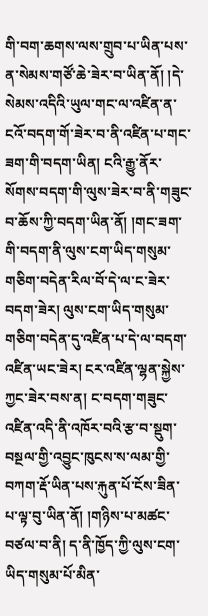གི་བག་ཆགས་ལས་གྲུབ་པ་ཡིན་པས་ན་སེམས་གཙོ་ཆེ་ཟེར་བ་ཡིན་ནོ། །དེ་སེམས་འདིའི་ཡུལ་གང་ལ་འཛིན་ན་ངའོ་བདག་གོ་ཟེར་བ་ནི་འཛིན་པ་གང་ཟག་གི་བདག་ཡིན། ངའི་རྒྱུ་ནོར་སོགས་བདག་གི་ལུས་ཟེར་བ་ནི་གཟུང་བ་ཆོས་ཀྱི་བདག་ཡིན་ནོ། །གང་ཟག་གི་བདག་ནི་ལུས་ངག་ཡིད་གསུམ་གཅིག་བདེན་རིལ་བོ་དེ་ལ་ང་ཟེར་བདག་ཟེར། ལུས་ངག་ཡིད་གསུམ་གཅིག་བདེན་དུ་འཛིན་པ་དེ་ལ་བདག་འཛིན་ཡང་ཟེར། ངར་འཛིན་ལྷན་སྐྱེས་ཀྱང་ཟེར་བས་ན། ང་བདག་གཟུང་འཛིན་འདི་ནི་འཁོར་བའི་རྩ་བ་སྡུག་བསྔལ་གྱི་འབྱུང་ཁུངས་ས་ལམ་གྱི་བཀག་རྡོ་ཡིན་པས་རྐུན་པོ་ངོས་ཟིན་པ་ལྟ་བུ་ཡིན་ནོ། །གཉིས་པ་མཚང་བཙལ་བ་ནི། ད་ནི་ཁྱོད་ཀྱི་ལུས་ངག་ཡིད་གསུམ་པོ་མིན་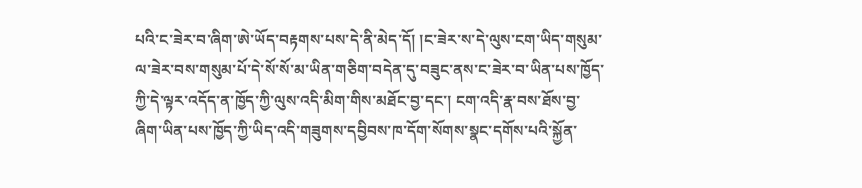པའི་ང་ཟེར་བ་ཞིག་ཨེ་ཡོད་བརྟགས་པས་དེ་ནི་མེད་དོ། །ང་ཟེར་ས་དེ་ལུས་ངག་ཡིད་གསུམ་ལ་ཟེར་བས་གསུམ་པོ་དེ་སོ་སོ་མ་ཡིན་གཅིག་བདེན་དུ་བཟུང་ནས་ང་ཟེར་བ་ཡིན་པས་ཁྱོད་ཀྱི་དེ་ལྟར་འདོད་ན་ཁྱོད་ཀྱི་ལུས་འདི་མིག་གིས་མཐོང་བྱ་དང་། ངག་འདི་རྣ་བས་ཐོས་བྱ་ཞིག་ཡིན་པས་ཁྱོད་ཀྱི་ཡིད་འདི་གཟུགས་དབྱིབས་ཁ་དོག་སོགས་སྣང་དགོས་པའི་སྐྱོན་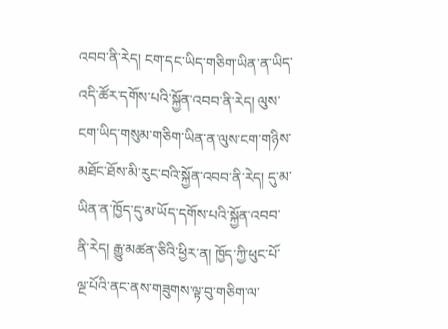འབབ་ནི་རེད། ངག་དང་ཡིད་གཅིག་ཡིན་ན་ཡིད་འདི་ཚོར་དགོས་པའི་སྐྱོན་འབབ་ནི་རེད། ལུས་ངག་ཡིད་གསུམ་གཅིག་ཡིན་ན་ལུས་ངག་གཉིས་མཐོང་ཐོས་མི་རུང་བའི་སྐྱོན་འབབ་ནི་རེད། དུ་མ་ཡིན་ན་ཁྱོད་དུ་མ་ཡོད་དགོས་པའི་སྐྱོན་འབབ་ནི་རེད། རྒྱུ་མཚན་ཅིའི་ཕྱིར་ན། ཁྱོད་ཀྱི་ཕུང་པོ་ལྔ་པོའི་ནང་ནས་གཟུགས་ལྟ་བུ་གཅིག་ལ་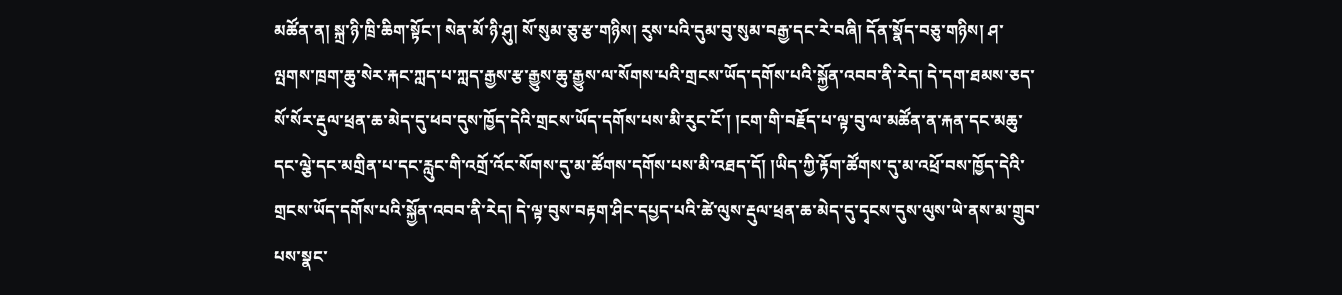མཚོན་ན། སྐྲ་ཉི་ཁྲི་ཆིག་སྟོང་། སེན་མོ་ཉི་ཤུ། སོ་སུམ་ཅུ་རྩ་གཉིས། རུས་པའི་དུམ་བུ་སུམ་བརྒྱ་དང་རེ་བཞི། དོན་སྣོད་བཅུ་གཉིས། ཤ་ལྤགས་ཁྲག་ཆུ་སེར་རྐང་ཀླད་པ་ཀླད་རྒྱས་རྩ་རྒྱུས་ཆུ་རྒྱུས་ལ་སོགས་པའི་གྲངས་ཡོད་དགོས་པའི་སྐྱོན་འབབ་ནི་རེད། དེ་དག་ཐམས་ཅད་སོ་སོར་རྡུལ་ཕྲན་ཆ་མེད་དུ་ཕབ་དུས་ཁྱོད་དེའི་གྲངས་ཡོད་དགོས་པས་མི་རུང་ངོ་། །ངག་གི་བརྗོད་པ་ལྟ་བུ་ལ་མཚོན་ན་རྐན་དང་མཆུ་དང་ལྕེ་དང་མགྲིན་པ་དང་རླུང་གི་འགྲོ་འོང་སོགས་དུ་མ་ཚོགས་དགོས་པས་མི་འཐད་དོ། །ཡིད་ཀྱི་རྟོག་ཚོགས་དུ་མ་འཕྲོ་བས་ཁྱོད་དེའི་གྲངས་ཡོད་དགོས་པའི་སྐྱོན་འབབ་ནི་རེད། དེ་ལྟ་བུས་བརྟག་ཤིང་དཔྱད་པའི་ཚེ་ལུས་རྡུལ་ཕྲན་ཆ་མེད་དུ་དྭངས་དུས་ལུས་ཡེ་ནས་མ་གྲུབ་པས་སྣང་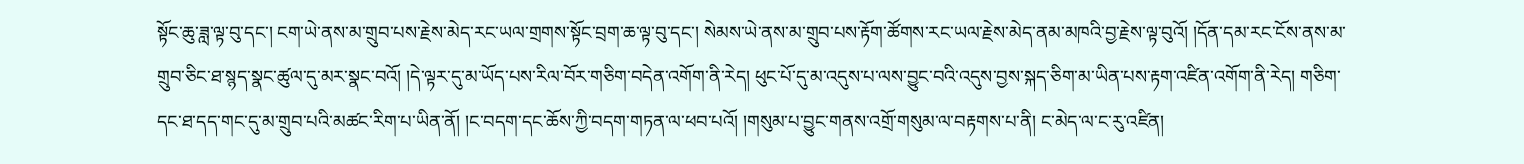སྟོང་ཆུ་ཟླ་ལྟ་བུ་དང་། ངག་ཡེ་ནས་མ་གྲུབ་པས་རྗེས་མེད་རང་ཡལ་གྲགས་སྟོང་བྲག་ཆ་ལྟ་བུ་དང་། སེམས་ཡེ་ནས་མ་གྲུབ་པས་རྟོག་ཚོགས་རང་ཡལ་རྗེས་མེད་ནམ་མཁའི་བྱ་རྗེས་ལྟ་བུའོ། །དོན་དམ་རང་ངོས་ནས་མ་གྲུབ་ཅིང་ཐ་སྙད་སྣང་ཚུལ་དུ་མར་སྣང་བའོ། །དེ་ལྟར་དུ་མ་ཡོད་པས་རིལ་བོར་གཅིག་བདེན་འགོག་ནི་རེད། ཕུང་པོ་དུ་མ་འདུས་པ་ལས་བྱུང་བའི་འདུས་བྱས་སྐད་ཅིག་མ་ཡིན་པས་རྟག་འཛིན་འགོག་ནི་རེད། གཅིག་དང་ཐ་དད་གང་དུ་མ་གྲུབ་པའི་མཚང་རིག་པ་ཡིན་ནོ། །ང་བདག་དང་ཆོས་ཀྱི་བདག་གཏན་ལ་ཕབ་པའོ། །གསུམ་པ་བྱུང་གནས་འགྲོ་གསུམ་ལ་བརྟགས་པ་ནི། ང་མེད་ལ་ང་རུ་འཛིན།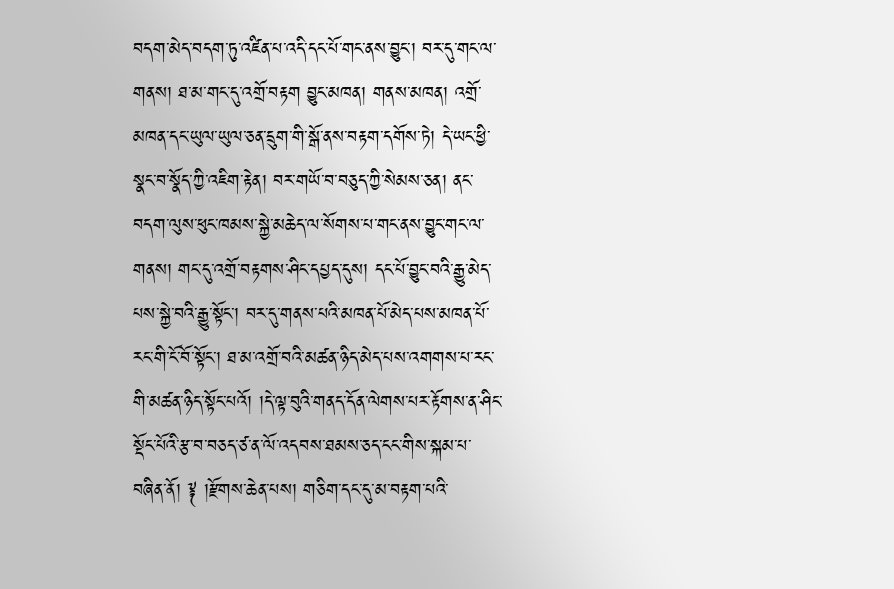བདག་མེད་བདག་ཏུ་འཛིན་པ་འདི་དང་པོ་གང་ནས་བྱུང་། བར་དུ་གང་ལ་གནས། ཐ་མ་གང་དུ་འགྲོ་བརྟག བྱུང་མཁན། གནས་མཁན། འགྲོ་མཁན་དང་ཡུལ་ཡུལ་ཅན་དྲུག་གི་སྒོ་ནས་བརྟག་དགོས་ཏེ། དེ་ཡང་ཕྱི་སྣང་བ་སྣོད་ཀྱི་འཇིག་རྟེན། བར་གཡོ་བ་བཅུད་ཀྱི་སེམས་ཅན། ནང་བདག་ལུས་ཕུང་ཁམས་སྐྱེ་མཆེད་ལ་སོགས་པ་གང་ནས་བྱུང་གང་ལ་གནས། གང་དུ་འགྲོ་བརྟགས་ཤིང་དཔྱད་དུས། དང་པོ་བྱུང་བའི་རྒྱུ་མེད་པས་སྐྱེ་བའི་རྒྱུ་སྟོང་། བར་དུ་གནས་པའི་མཁན་པོ་མེད་པས་མཁན་པོ་རང་གི་ངོ་བོ་སྟོང་། ཐ་མ་འགྲོ་བའི་མཚན་ཉིད་མེད་པས་འགགས་པ་རང་གི་མཚན་ཉིད་སྟོང་པའོ། །དེ་ལྟ་བུའི་གནད་དོན་ལེགས་པར་རྟོགས་ན་ཤིང་སྡོང་པོའི་རྩ་བ་བཅད་ཙ་ན་ལོ་འདབས་ཐམས་ཅད་ངང་གིས་སྐམ་པ་བཞིན་ནོ། ༈ །རྫོགས་ཆེན་པས། གཅིག་དང་དུ་མ་བརྟག་པའི་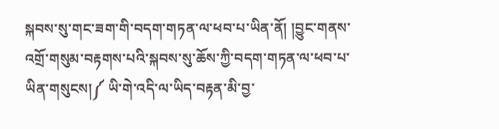སྐབས་སུ་གང་ཟག་གི་བདག་གཏན་ལ་ཕབ་པ་ཡིན་ནོ། །བྱུང་གནས་འགྲོ་གསུམ་བརྟགས་པའི་སྐབས་སུ་ཆོས་ཀྱི་བདག་གཏན་ལ་ཕབ་པ་ཡིན་གསུངས།༼ ཡི་གེ་འདི་ལ་ཡིད་བརྟན་མི་བྱ་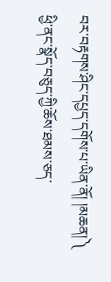བར་བརྟགས་ཤིང་དཔྱད་དགོས་པ་ཡིན་ནོ། །མཆན།༽ ཕྱི་ནང་སྣོད་བཅུད་ཀྱི་ཆོས་ཐམས་ཅད་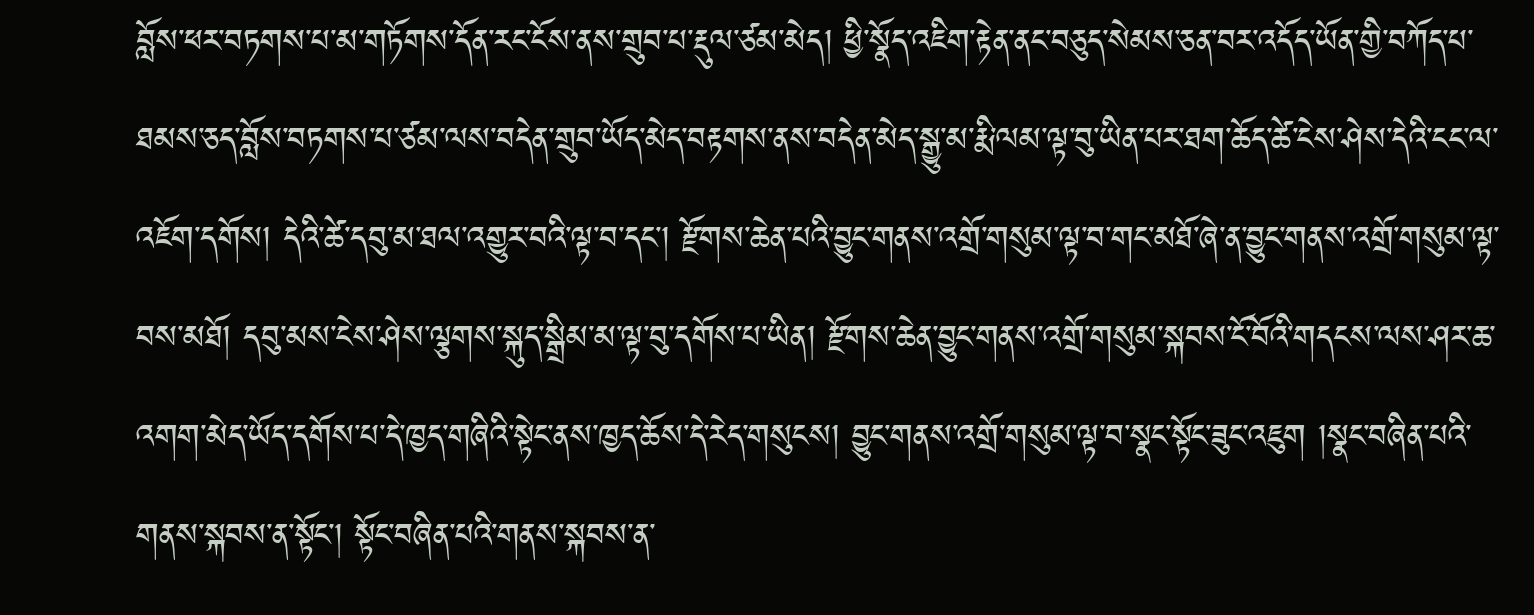བློས་ཕར་བཏགས་པ་མ་གཏོགས་དོན་རང་ངོས་ནས་གྲུབ་པ་རྡུལ་ཙམ་མེད། ཕྱི་སྣོད་འཇིག་རྟེན་ནང་བཅུད་སེམས་ཅན་བར་འདོད་ཡོན་གྱི་བཀོད་པ་ཐམས་ཅད་བློས་བཏགས་པ་ཙམ་ལས་བདེན་གྲུབ་ཡོད་མེད་བརྟགས་ནས་བདེན་མེད་སྒྱུ་མ་རྨི་ལམ་ལྟ་བུ་ཡིན་པར་ཐག་ཆོད་ཚེ་ངེས་ཤེས་དེའི་ངང་ལ་འཇོག་དགོས། དེའི་ཚེ་དབུ་མ་ཐལ་འགྱུར་བའི་ལྟ་བ་དང་། རྫོགས་ཆེན་པའི་བྱུང་གནས་འགྲོ་གསུམ་ལྟ་བ་གང་མཐོ་ཞེ་ན་བྱུང་གནས་འགྲོ་གསུམ་ལྟ་བས་མཐོ། དབུ་མས་ངེས་ཤེས་ལྕགས་སྐུད་སྒྲིམ་མ་ལྟ་བུ་དགོས་པ་ཡིན། རྫོགས་ཆེན་བྱུང་གནས་འགྲོ་གསུམ་སྐབས་ངོ་བོའི་གདངས་ལས་ཤར་ཆ་འགག་མེད་ཡོད་དགོས་པ་དེ་ཁྱད་གཞིའི་སྟེང་ནས་ཁྱད་ཆོས་དེ་རེད་གསུངས། བྱུང་གནས་འགྲོ་གསུམ་ལྟ་བ་སྣང་སྟོང་ཟུང་འཇུག །སྣང་བཞིན་པའི་གནས་སྐབས་ན་སྟོང་། སྟོང་བཞིན་པའི་གནས་སྐབས་ན་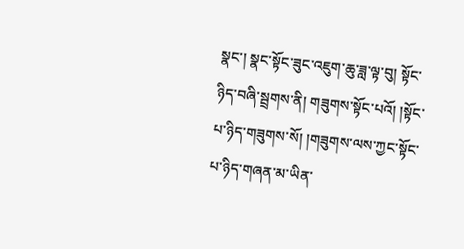སྣང་། སྣང་སྟོང་ཟུང་འཇུག་ཆུ་ཟླ་ལྟ་བུ། སྟོང་ཉིད་བཞི་སྦྲགས་ནི། གཟུགས་སྟོང་པའོ། །སྟོང་པ་ཉིད་གཟུགས་སོ། །གཟུགས་ལས་ཀྱང་སྟོང་པ་ཉིད་གཞན་མ་ཡིན་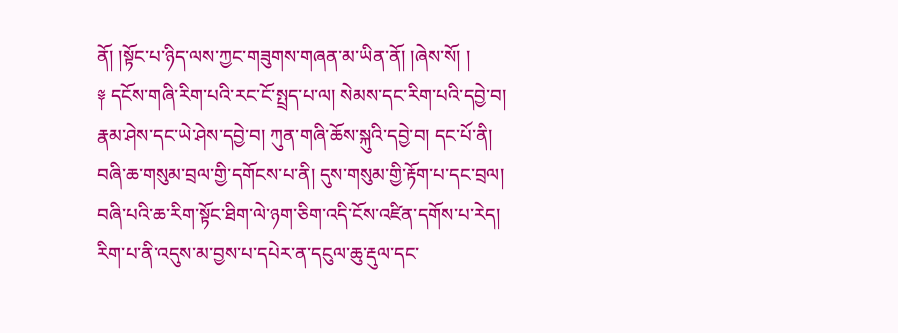ནོ། །སྟོང་པ་ཉིད་ལས་ཀྱང་གཟུགས་གཞན་མ་ཡིན་ནོ། །ཞེས་སོ། །
༈ དངོས་གཞི་རིག་པའི་རང་ངོ་སྤྲད་པ་ལ། སེམས་དང་རིག་པའི་དབྱེ་བ། རྣམ་ཤེས་དང་ཡེ་ཤེས་དབྱེ་བ། ཀུན་གཞི་ཆོས་སྐུའི་དབྱེ་བ། དང་པོ་ནི། བཞི་ཆ་གསུམ་བྲལ་གྱི་དགོངས་པ་ནི། དུས་གསུམ་གྱི་རྟོག་པ་དང་བྲལ། བཞི་པའི་ཆ་རིག་སྟོང་ཐིག་ལེ་ཉག་ཅིག་འདི་ངོས་འཛིན་དགོས་པ་རེད། རིག་པ་ནི་འདུས་མ་བྱས་པ་དཔེར་ན་དངུལ་ཆུ་རྡུལ་དང་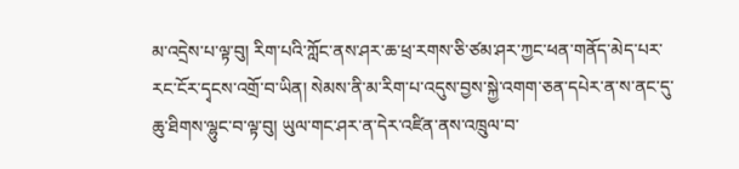མ་འདྲེས་པ་ལྟ་བུ། རིག་པའི་ཀློང་ནས་ཤར་ཆ་ཕྲ་རགས་ཅི་ཙམ་ཤར་ཀྱང་ཕན་གནོད་མེད་པར་རང་ངོར་དྭངས་འགྲོ་བ་ཡིན། སེམས་ནི་མ་རིག་པ་འདུས་བྱས་སྐྱེ་འགག་ཅན་དཔེར་ན་ས་ནང་དུ་ཆུ་ཐིགས་ལྷུང་བ་ལྟ་བུ། ཡུལ་གང་ཤར་ན་དེར་འཛིན་ནས་འཁྲུལ་བ་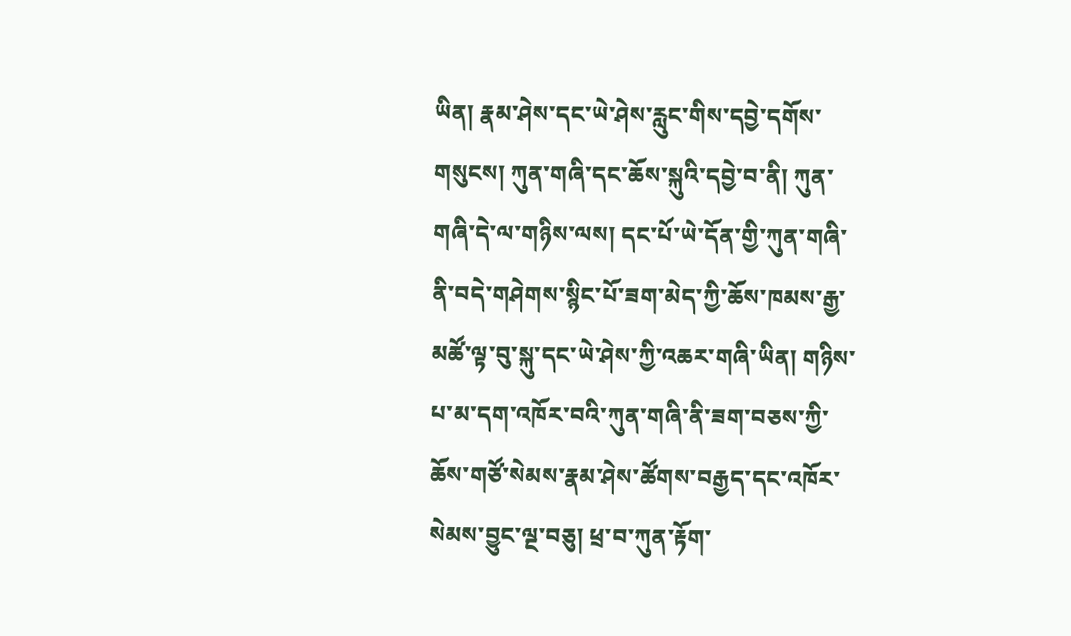ཡིན། རྣམ་ཤེས་དང་ཡེ་ཤེས་རླུང་གིས་དབྱེ་དགོས་གསུངས། ཀུན་གཞི་དང་ཆོས་སྐུའི་དབྱེ་བ་ནི། ཀུན་གཞི་དེ་ལ་གཉིས་ལས། དང་པོ་ཡེ་དོན་གྱི་ཀུན་གཞི་ནི་བདེ་གཤེགས་སྙིང་པོ་ཟག་མེད་ཀྱི་ཆོས་ཁམས་རྒྱ་མཚོ་ལྟ་བུ་སྐུ་དང་ཡེ་ཤེས་ཀྱི་འཆར་གཞི་ཡིན། གཉིས་པ་མ་དག་འཁོར་བའི་ཀུན་གཞི་ནི་ཟག་བཅས་ཀྱི་ཆོས་གཙོ་སེམས་རྣམ་ཤེས་ཚོགས་བརྒྱད་དང་འཁོར་སེམས་བྱུང་ལྔ་བཅུ། ཕྲ་བ་ཀུན་རྟོག་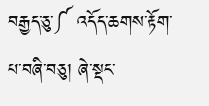བརྒྱད་ཅུ་༼ འདོད་ཆགས་རྟོག་པ་བཞི་བཅུ། ཞེ་སྡང་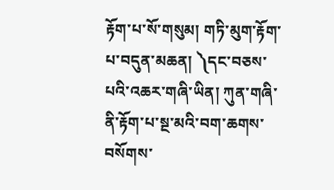རྟོག་པ་སོ་གསུམ། གཏི་མུག་རྟོག་པ་བདུན་མཆན། ༽དང་བཅས་པའི་འཆར་གཞི་ཡིན། ཀུན་གཞི་ནི་རྟོག་པ་སྔ་མའི་བག་ཆགས་བསོགས་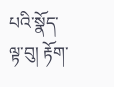པའི་སྣོད་ལྟ་བུ། རྟོག་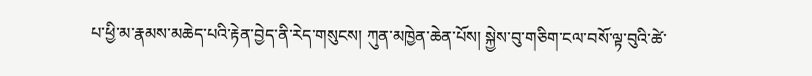པ་ཕྱི་མ་རྣམས་མཆེད་པའི་རྟེན་བྱེད་ནི་རེད་གསུངས། ཀུན་མཁྱེན་ཆེན་པོས། སྐྱེས་བུ་གཅིག་ངལ་བསོ་ལྟ་བུའི་ཚེ་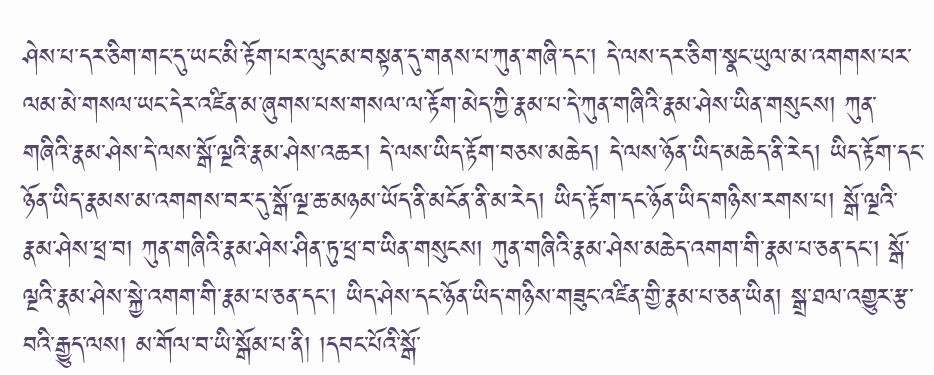ཤེས་པ་དར་ཅིག་གང་དུ་ཡང་མི་རྟོག་པར་ལུང་མ་བསྟན་དུ་གནས་པ་ཀུན་གཞི་དང་། དེ་ལས་དར་ཅིག་སྣང་ཡུལ་མ་འགགས་པར་ལམ་མེ་གསལ་ཡང་དེར་འཛིན་མ་ཞུགས་པས་གསལ་ལ་རྟོག་མེད་ཀྱི་རྣམ་པ་དེ་ཀུན་གཞིའི་རྣམ་ཤེས་ཡིན་གསུངས། ཀུན་གཞིའི་རྣམ་ཤེས་དེ་ལས་སྒོ་ལྔའི་རྣམ་ཤེས་འཆར། དེ་ལས་ཡིད་རྟོག་བཅས་མཆེད། དེ་ལས་ཉོན་ཡིད་མཆེད་ནི་རེད། ཡིད་རྟོག་དང་ཉོན་ཡིད་རྣམས་མ་འགགས་བར་དུ་སྒོ་ལྔ་ཆ་མཉམ་ཡོད་ནི་མངོན་ནི་མ་རེད། ཡིད་རྟོག་དང་ཉོན་ཡིད་གཉིས་རགས་པ། སྒོ་ལྔའི་རྣམ་ཤེས་ཕྲ་བ། ཀུན་གཞིའི་རྣམ་ཤེས་ཤིན་ཏུ་ཕྲ་བ་ཡིན་གསུངས། ཀུན་གཞིའི་རྣམ་ཤེས་མཆེད་འགག་གི་རྣམ་པ་ཅན་དང་། སྒོ་ལྔའི་རྣམ་ཤེས་སྐྱེ་འགག་གི་རྣམ་པ་ཅན་དང་། ཡིད་ཤེས་དང་ཉོན་ཡིད་གཉིས་གཟུང་འཛིན་གྱི་རྣམ་པ་ཅན་ཡིན། སྒྲ་ཐལ་འགྱུར་རྩ་བའི་རྒྱུད་ལས། མ་གོལ་བ་ཡི་སྒོམ་པ་ནི། །དབང་པོའི་སྒོ་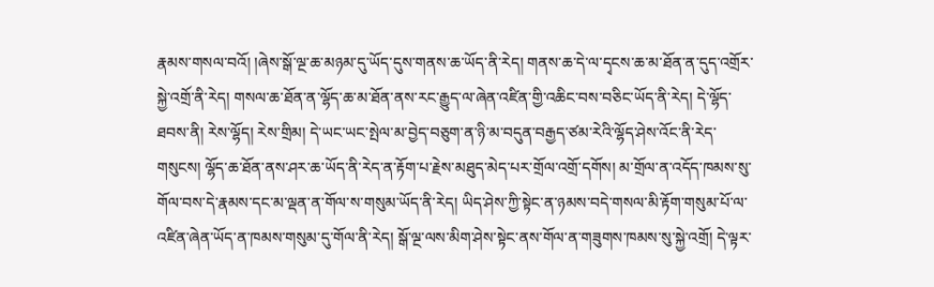རྣམས་གསལ་བའོ། །ཞེས་སྒོ་ལྔ་ཆ་མཉམ་དུ་ཡོད་དུས་གནས་ཆ་ཡོད་ནི་རེད། གནས་ཆ་དེ་ལ་དྭངས་ཆ་མ་ཐོན་ན་དུད་འགྲོར་སྐྱེ་འགྲོ་ནི་རེད། གསལ་ཆ་ཐོན་ན་ལྷོད་ཆ་མ་ཐོན་ནས་རང་རྒྱུད་ལ་ཞེན་འཛིན་གྱི་འཆིང་བས་བཅིང་ཡོད་ནི་རེད། དེ་ལྷོད་ཐབས་ནི། རེས་ལྷོད། རེས་གྲིམ། དེ་ཡང་ཡང་སྤེལ་མ་བྱེད་བཅུག་ན་ཉི་མ་བདུན་བརྒྱད་ཙམ་རེའི་ལྷོད་ཤེས་འོང་ནི་རེད་གསུངས། ལྷོད་ཆ་ཐོན་ནས་ཤར་ཆ་ཡོད་ནི་རེད་ན་རྟོག་པ་རྗེས་མཐུད་མེད་པར་གྲོལ་འགྲོ་དགོས། མ་གྲོལ་ན་འདོད་ཁམས་སུ་གོལ་བས་དེ་རྣམས་དང་མ་ལྡན་ན་གོལ་ས་གསུམ་ཡོད་ནི་རེད། ཡིད་ཤེས་ཀྱི་སྟེང་ན་ཉམས་བདེ་གསལ་མི་རྟོག་གསུམ་པོ་ལ་འཛིན་ཞེན་ཡོད་ན་ཁམས་གསུམ་དུ་གོལ་ནི་རེད། སྒོ་ལྔ་ལས་མིག་ཤེས་སྟེང་ནས་གོལ་ན་གཟུགས་ཁམས་སུ་སྐྱེ་འགྲོ། དེ་ལྟར་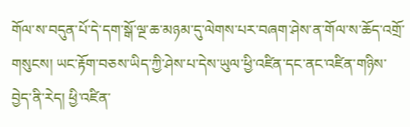གོལ་ས་བདུན་པོ་དེ་དག་སྒོ་ལྔ་ཆ་མཉམ་དུ་ལེགས་པར་བཞག་ཤེས་ན་གོལ་ས་ཆོད་འགྲོ་གསུངས། ཡང་རྟོག་བཅས་ཡིད་ཀྱི་ཤེས་པ་དེས་ཡུལ་ཕྱི་འཛིན་དང་ནང་འཛིན་གཉིས་བྱེད་ནི་རེད། ཕྱི་འཛིན་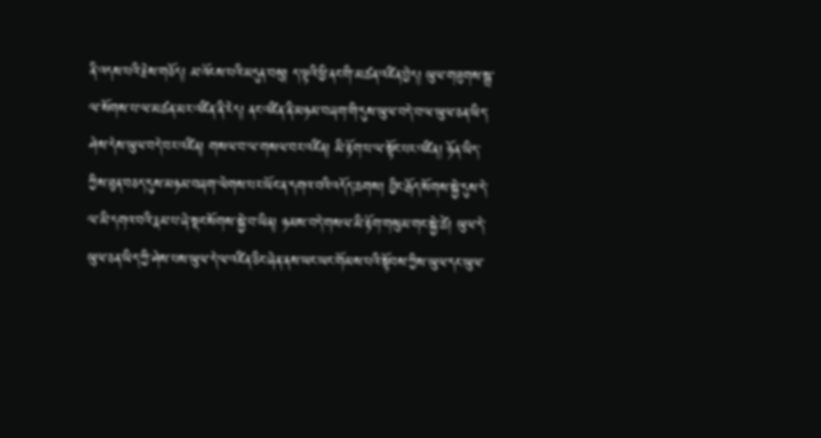ནི་འདས་པའི་རྗེས་གཅོད། མ་འོངས་པའི་མདུན་བསུ། ད་ལྟའི་ཕྱི་ནང་གི་མཚན་འཛིན་བྱེད། ཡུལ་གཟུགས་སྒྲ་ལ་སོགས་པ་ལ་མཚན་མར་འཛིན་ནི་རེད། ནང་འཛིན་ནི་མཉམ་བཞག་གི་དུས་ཡུལ་བདེ་བ་ལ་ཡུལ་ཅན་ཡིད་ཤེས་དེས་ཡུལ་བདེ་བར་འཛིན། གསལ་བ་ལ་གསལ་བར་འཛིན། མི་རྟོག་པ་ལ་སྟོང་པར་འཛིན། ཉོན་ཡིད་ཀྱིས་ཐུན་བཅད་དུས་མཉམ་བཞག་ལེགས་པར་ཡོང་ན་དགའ་བའི་འདོད་ཆགས། བྱིང་རྒོད་སོགས་སྐྱེ་དུས་དེ་ལ་མི་དགའ་བའི་རྣམ་པ་ཞེ་སྡང་སོགས་སྐྱེ་བ་ཡིན། ཉམས་བདེ་གསལ་མི་རྟོག་གསུམ་གང་སྐྱེ་ཚེ། ཡུལ་དེ་ཡུལ་ཅན་ཡིད་ཀྱི་ཤེས་པས་ཡུལ་དེ་ལ་འཛིན་ཅིང་ཞེན་ནས་ཡང་ཡང་གོམས་པའི་སྟོབས་ཀྱིས་ཡུལ་དང་ཡུལ་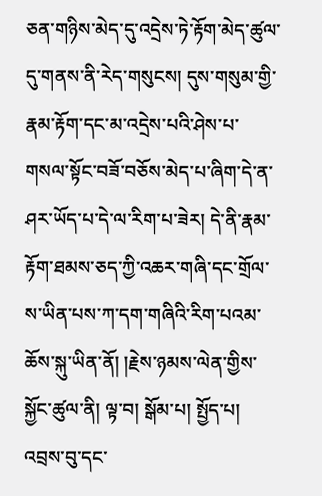ཅན་གཉིས་མེད་དུ་འདྲེས་ཏེ་རྟོག་མེད་ཚུལ་དུ་གནས་ནི་རེད་གསུངས། དུས་གསུམ་གྱི་རྣམ་རྟོག་དང་མ་འདྲེས་པའི་ཤེས་པ་གསལ་སྟོང་བཟོ་བཅོས་མེད་པ་ཞིག་དེ་ན་ཤར་ཡོད་པ་དེ་ལ་རིག་པ་ཟེར། དེ་ནི་རྣམ་རྟོག་ཐམས་ཅད་ཀྱི་འཆར་གཞི་དང་གྲོལ་ས་ཡིན་པས་ཀ་དག་གཞིའི་རིག་པའམ་ཆོས་སྐུ་ཡིན་ནོ། །རྗེས་ཉམས་ལེན་གྱིས་སྐྱོང་ཚུལ་ནི། ལྟ་བ། སྒོམ་པ། སྤྱོད་པ། འབྲས་བུ་དང་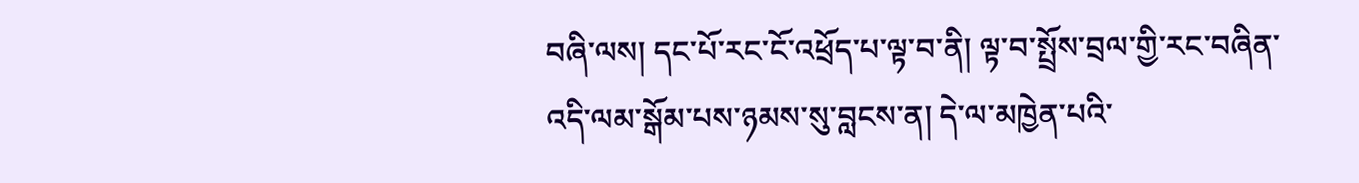བཞི་ལས། དང་པོ་རང་ངོ་འཕྲོད་པ་ལྟ་བ་ནི། ལྟ་བ་སྤྲོས་བྲལ་གྱི་རང་བཞིན་འདི་ལམ་སྒོམ་པས་ཉམས་སུ་བླངས་ན། དེ་ལ་མཁྱེན་པའི་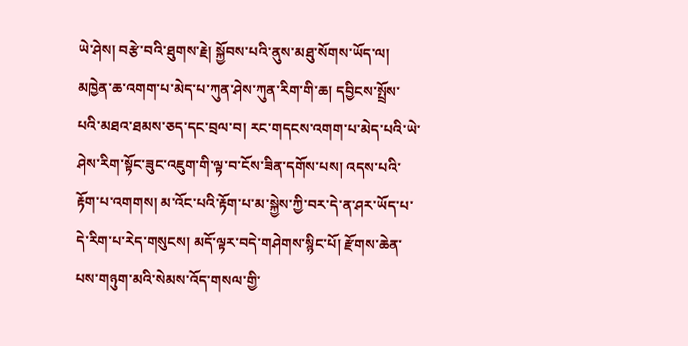ཡེ་ཤེས། བརྩེ་བའི་ཐུགས་རྗེ། སྐྱོབས་པའི་ནུས་མཐུ་སོགས་ཡོད་ལ། མཁྱེན་ཆ་འགག་པ་མེད་པ་ཀུན་ཤེས་ཀུན་རིག་གི་ཆ། དབྱིངས་སྤྲོས་པའི་མཐའ་ཐམས་ཅད་དང་བྲལ་བ། རང་གདངས་འགག་པ་མེད་པའི་ཡེ་ཤེས་རིག་སྟོང་ཟུང་འཇུག་གི་ལྟ་བ་ངོས་ཟིན་དགོས་པས། འདས་པའི་རྟོག་པ་འགགས། མ་འོང་པའི་རྟོག་པ་མ་སྐྱེས་ཀྱི་བར་དེ་ན་ཤར་ཡོད་པ་དེ་རིག་པ་རེད་གསུངས། མདོ་ལྟར་བདེ་གཤེགས་སྙིང་པོ། རྫོགས་ཆེན་པས་གཉུག་མའི་སེམས་འོད་གསལ་གྱི་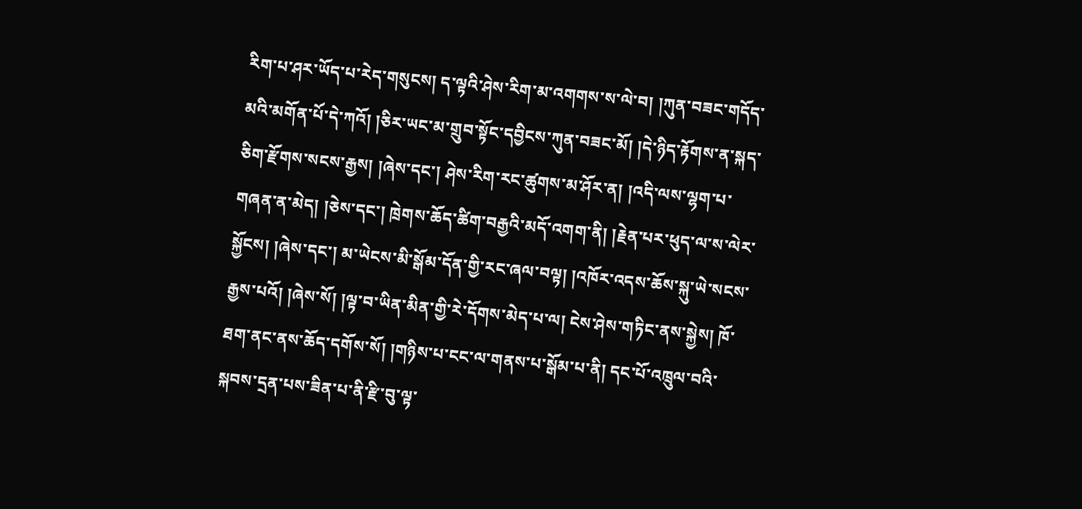རིག་པ་ཤར་ཡོད་པ་རེད་གསུངས། ད་ལྟའི་ཤེས་རིག་མ་འགགས་ས་ལེ་བ། །ཀུན་བཟང་གདོད་མའི་མགོན་པོ་དེ་ཀའོ། །ཅིར་ཡང་མ་གྲུབ་སྟོང་དབྱིངས་ཀུན་བཟང་མོ། །དེ་ཉིད་རྟོགས་ན་སྐད་ཅིག་རྫོགས་སངས་རྒྱས། །ཞེས་དང་། ཤེས་རིག་རང་ཚུགས་མ་ཤོར་ན། །འདི་ལས་ལྷག་པ་གཞན་ན་མེད། །ཅེས་དང་། ཁྲེགས་ཆོད་ཚིག་བརྒྱའི་མདོ་འགག་ནི། །རྗེན་པར་ཕུད་ལ་ས་ལེར་སྐྱོངས། །ཞེས་དང་། མ་ཡེངས་མི་སྒོམ་དོན་གྱི་རང་ཞལ་བལྟ། །འཁོར་འདས་ཆོས་སྐུ་ཡེ་སངས་རྒྱས་པའོ། །ཞེས་སོ། །ལྟ་བ་ཡིན་མིན་གྱི་རེ་དོགས་མེད་པ་ལ། ངེས་ཤེས་གཏིང་ནས་སྐྱེས། ཁོ་ཐག་ནང་ནས་ཆོད་དགོས་སོ། །གཉིས་པ་ངང་ལ་གནས་པ་སྒོམ་པ་ནི། དང་པོ་འཁྲུལ་བའི་སྐབས་དྲན་པས་ཟིན་པ་ནི་རྫི་བུ་ལྟ་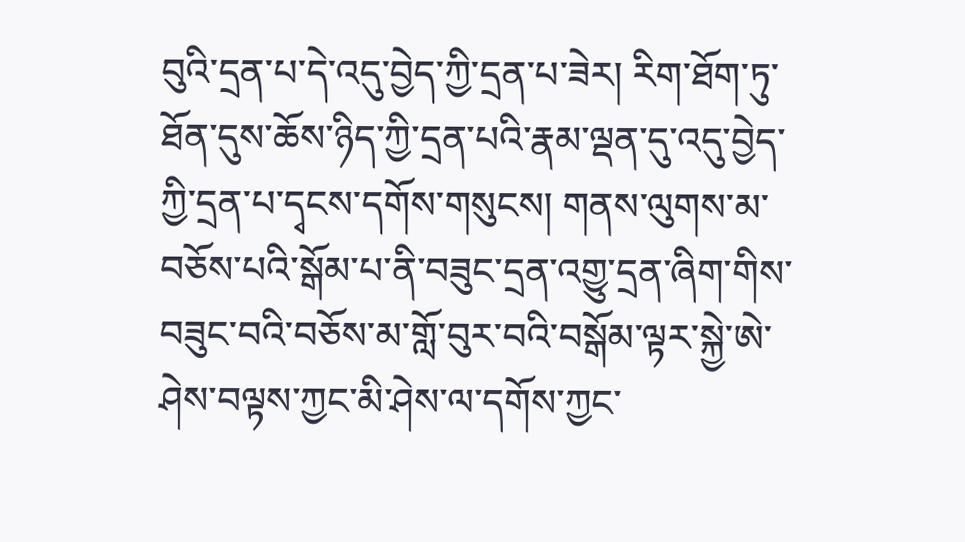བུའི་དྲན་པ་དེ་འདུ་བྱེད་ཀྱི་དྲན་པ་ཟེར། རིག་ཐོག་ཏུ་ཐོན་དུས་ཆོས་ཉིད་ཀྱི་དྲན་པའི་རྣམ་ལྡན་དུ་འདུ་བྱེད་ཀྱི་དྲན་པ་དྭངས་དགོས་གསུངས། གནས་ལུགས་མ་བཅོས་པའི་སྒོམ་པ་ནི་བཟུང་དྲན་འགྱུ་དྲན་ཞིག་གིས་བཟུང་བའི་བཅོས་མ་གློ་བུར་བའི་བསྒོམ་ལྟར་སྐྱེ་ཨེ་ཤེས་བལྟས་ཀྱང་མི་ཤེས་ལ་དགོས་ཀྱང་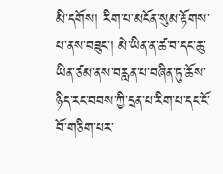མི་དགོས། རིག་པ་མངོན་སུམ་རྟོགས་པ་ནས་བཟུང་། མེ་ཡིན་ན་ཚ་བ་དང་ཆུ་ཡིན་ཙམ་ནས་བརླན་པ་བཞིན་ཏུ་ཆོས་ཉིད་རང་བབས་ཀྱི་དྲན་པ་རིག་པ་དང་ངོ་བོ་གཅིག་པར་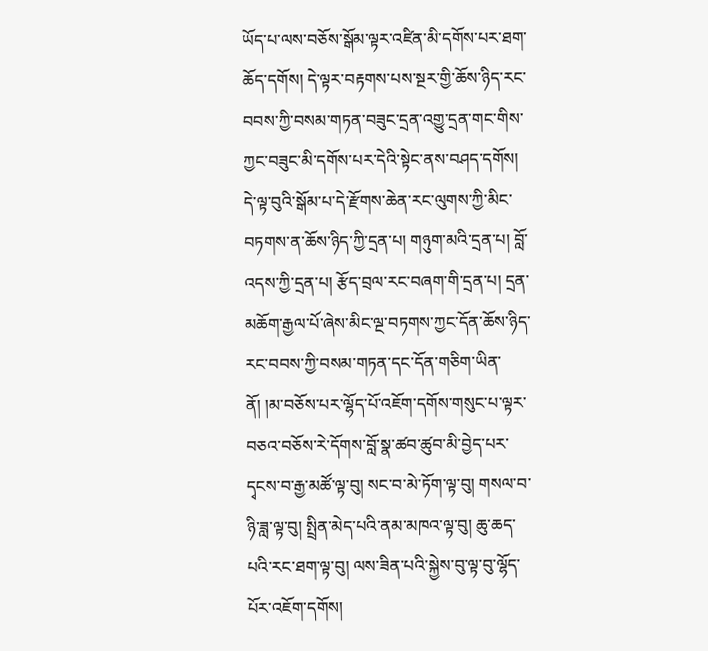ཡོད་པ་ལས་བཅོས་སྒོམ་ལྟར་འཛིན་མི་དགོས་པར་ཐག་ཆོད་དགོས། དེ་ལྟར་བརྟགས་པས་སྔར་གྱི་ཆོས་ཉིད་རང་བབས་ཀྱི་བསམ་གཏན་བཟུང་དྲན་འགྱུ་དྲན་གང་གིས་ཀྱང་བཟུང་མི་དགོས་པར་དེའི་སྟེང་ནས་བཤད་དགོས། དེ་ལྟ་བུའི་སྒོམ་པ་དེ་རྫོགས་ཆེན་རང་ལུགས་ཀྱི་མིང་བཏགས་ན་ཆོས་ཉིད་ཀྱི་དྲན་པ། གཉུག་མའི་དྲན་པ། བློ་འདས་ཀྱི་དྲན་པ། རྩོད་བྲལ་རང་བཞག་གི་དྲན་པ། དྲན་མཆོག་རྒྱལ་པོ་ཞེས་མིང་ལྔ་བཏགས་ཀྱང་དོན་ཆོས་ཉིད་རང་བབས་ཀྱི་བསམ་གཏན་དང་དོན་གཅིག་ཡིན་ནོ། །མ་བཅོས་པར་ལྷོད་པོ་འཇོག་དགོས་གསུང་པ་ལྟར་བཅའ་བཅོས་རེ་དོགས་བློ་སྣ་ཚབ་ཚུབ་མི་བྱེད་པར་དྭངས་བ་རྒྱ་མཚོ་ལྟ་བུ། སང་བ་མེ་ཏོག་ལྟ་བུ། གསལ་བ་ཉི་ཟླ་ལྟ་བུ། སྤྲིན་མེད་པའི་ནམ་མཁའ་ལྟ་བུ། ཆུ་ཆད་པའི་རང་ཐག་ལྟ་བུ། ལས་ཟིན་པའི་སྐྱེས་བུ་ལྟ་བུ་ལྷོད་པོར་འཇོག་དགོས།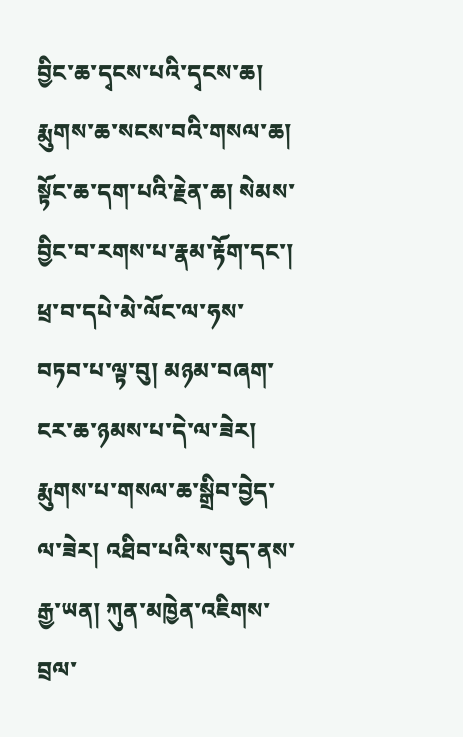བྱིང་ཆ་དྭངས་པའི་དྭངས་ཆ། རྨུགས་ཆ་སངས་བའི་གསལ་ཆ། སྟོང་ཆ་དག་པའི་རྗེན་ཆ། སེམས་བྱིང་བ་རགས་པ་རྣམ་རྟོག་དང་། ཕྲ་བ་དཔེ་མེ་ལོང་ལ་ཧས་བཏབ་པ་ལྟ་བུ། མཉམ་བཞག་ངར་ཆ་ཉམས་པ་དེ་ལ་ཟེར། རྨུགས་པ་གསལ་ཆ་སྒྲིབ་བྱེད་ལ་ཟེར། འཐིབ་པའི་ས་བུད་ནས་རྒྱ་ཡན། ཀུན་མཁྱེན་འཇིགས་བྲལ་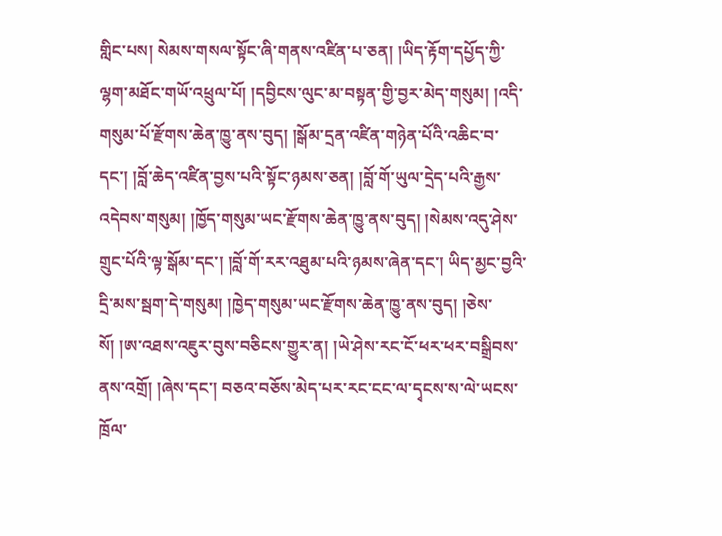གླིང་པས། སེམས་གསལ་སྟོང་ཞི་གནས་འཛིན་པ་ཅན། །ཡིད་རྟོག་དཔྱོད་ཀྱི་ལྷག་མཐོང་གཡོ་འཕྲུལ་པོ། །དབྱིངས་ལུང་མ་བསྟན་གྱི་བྱར་མེད་གསུམ། །འདི་གསུམ་པོ་རྫོགས་ཆེན་ཁྱུ་ནས་བུད། །སྒོམ་དྲན་འཛིན་གཉེན་པོའི་འཆིང་བ་དང་། །བློ་ཆེད་འཛིན་བྱས་པའི་སྟོང་ཉམས་ཅན། །བློ་གོ་ཡུལ་དྲེད་པའི་རྒྱས་འདེབས་གསུམ། །ཁྱོད་གསུམ་ཡང་རྫོགས་ཆེན་ཁྱུ་ནས་བུད། །སེམས་འདུ་ཤེས་གྲུང་པོའི་ལྟ་སྒོམ་དང་། །བློ་གོ་རར་འཐུམ་པའི་ཉམས་ཞེན་དང་། ཡིད་མྱང་བྱའི་དྲི་མས་སྦག་དེ་གསུམ། །ཁྱེད་གསུམ་ཡང་རྫོགས་ཆེན་ཁྱུ་ནས་བུད། །ཅེས་སོ། །ཨ་འཐས་འཇུར་བུས་བཅིངས་གྱུར་ན། །ཡེ་ཤེས་རང་ངོ་ཕར་ཕར་བསྒྲིབས་ནས་འགྲོ། །ཞེས་དང་། བཅའ་བཅོས་མེད་པར་རང་ངང་ལ་དྭངས་ས་ལེ་ཡངས་ཁྲོལ་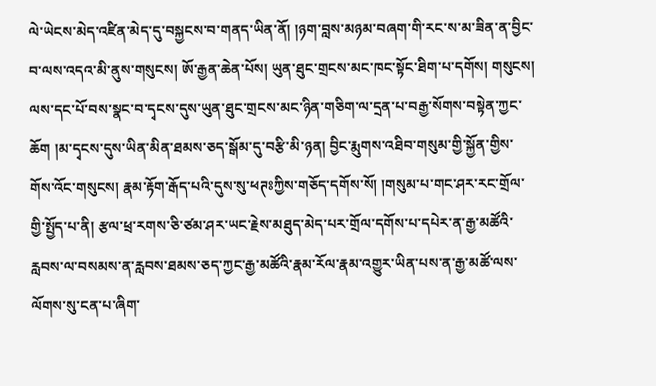ལེ་ཡེངས་མེད་འཛིན་མེད་དུ་བསྐྱངས་བ་གནད་ཡིན་ནོ། །ཉག་བླས་མཉམ་བཞག་གི་རང་ས་མ་ཟིན་ན་བྱིང་བ་ལས་འདའ་མི་ནུས་གསུངས། ཨོ་རྒྱན་ཆེན་པོས། ཡུན་ཐུང་གྲངས་མང་ཁང་སྟོང་ཐིག་པ་དགོས། གསུངས། ལས་དང་པོ་བས་སྣང་བ་དྭངས་དུས་ཡུན་ཐུང་གྲངས་མང་ཉིན་གཅིག་ལ་དྲན་པ་བརྒྱ་སོགས་བསྟེན་ཀྱང་ཆོག །མ་དྭངས་དུས་ཡིན་མིན་ཐམས་ཅད་སྒོམ་དུ་བརྩི་མི་ཉན། བྱིང་རྨུགས་འཐིབ་གསུམ་གྱི་སྐྱོན་གྱིས་གོས་འོང་གསུངས། རྣམ་རྟོག་རྒོད་པའི་དུས་སུ་ཕཊཿཀྱིས་གཅོད་དགོས་སོ། །གསུམ་པ་གང་ཤར་རང་གྲོལ་གྱི་སྤྱོད་པ་ནི། རྩལ་ཕྲ་རགས་ཅི་ཙམ་ཤར་ཡང་རྗེས་མཐུད་མེད་པར་གྲོལ་དགོས་པ་དཔེར་ན་རྒྱ་མཚོའི་རླབས་ལ་བསམས་ན་རླབས་ཐམས་ཅད་ཀྱང་རྒྱ་མཚོའི་རྣམ་རོལ་རྣམ་འགྱུར་ཡིན་པས་ན་རྒྱ་མཚོ་ལས་ལོགས་སུ་ངན་པ་ཞིག་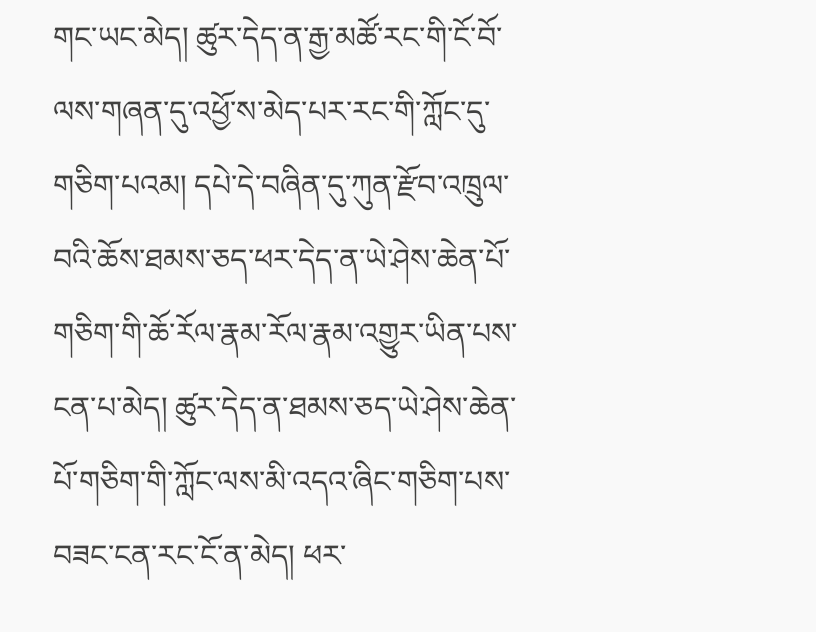གང་ཡང་མེད། ཚུར་དེད་ན་རྒྱ་མཚོ་རང་གི་ངོ་བོ་ལས་གཞན་དུ་འཕྱོ་ས་མེད་པར་རང་གི་ཀློང་དུ་གཅིག་པའམ། དཔེ་དེ་བཞིན་དུ་ཀུན་རྫོབ་འཁྲུལ་བའི་ཆོས་ཐམས་ཅད་ཕར་དེད་ན་ཡེ་ཤེས་ཆེན་པོ་གཅིག་གི་ཆོ་རོལ་རྣམ་རོལ་རྣམ་འགྱུར་ཡིན་པས་ངན་པ་མེད། ཚུར་དེད་ན་ཐམས་ཅད་ཡེ་ཤེས་ཆེན་པོ་གཅིག་གི་ཀློང་ལས་མི་འདའ་ཞིང་གཅིག་པས་བཟང་ངན་རང་ངོ་ན་མེད། ཕར་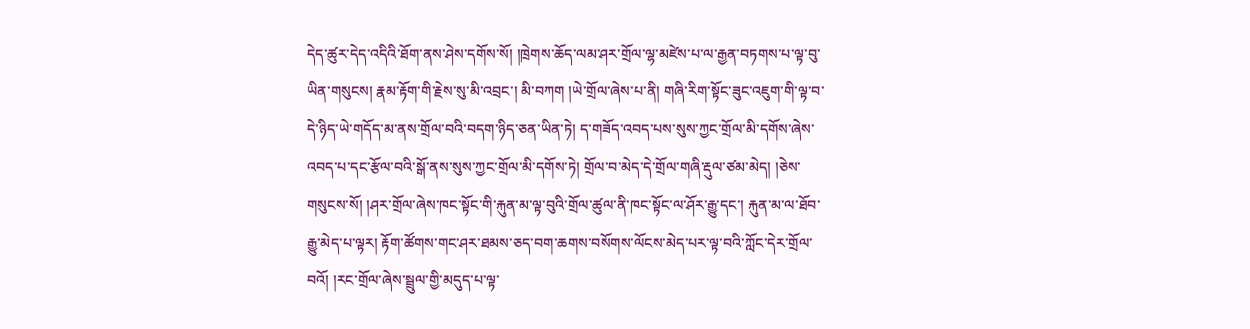དེད་ཚུར་དེད་འདིའི་ཐོག་ནས་ཤེས་དགོས་སོ། །ཁྲེགས་ཆོད་ལམ་ཤར་གྲོལ་ལྷ་མཛེས་པ་ལ་རྒྱན་བཏགས་པ་ལྟ་བུ་ཡིན་གསུངས། རྣམ་རྟོག་གི་རྗེས་སུ་མི་འབྲང་། མི་བཀག །ཡེ་གྲོལ་ཞེས་པ་ནི། གཞི་རིག་སྟོང་ཟུང་འཇུག་གི་ལྟ་བ་དེ་ཉིད་ཡེ་གདོད་མ་ནས་གྲོལ་བའི་བདག་ཉིད་ཅན་ཡིན་ཏེ། ད་གཟོད་འབད་པས་སུས་ཀྱང་གྲོལ་མི་དགོས་ཞེས་འབད་པ་དང་རྩོལ་བའི་སྒོ་ནས་སུས་ཀྱང་གྲོལ་མི་དགོས་ཏེ། གྲོལ་བ་མེད་དེ་གྲོལ་གཞི་རྡུལ་ཙམ་མེད། །ཅེས་གསུངས་སོ། །ཤར་གྲོལ་ཞེས་ཁང་སྟོང་གི་རྐུན་མ་ལྟ་བུའི་གྲོལ་ཚུལ་ནི་ཁང་སྟོང་ལ་ཤོར་རྒྱུ་དང་། རྐུན་མ་ལ་ཐོབ་རྒྱུ་མེད་པ་ལྟར། རྟོག་ཚོགས་གང་ཤར་ཐམས་ཅད་བག་ཆགས་བསོགས་ལོངས་མེད་པར་ལྟ་བའི་ཀློང་དེར་གྲོལ་བའོ། །རང་གྲོལ་ཞེས་སྦྲུལ་གྱི་མདུད་པ་ལྟ་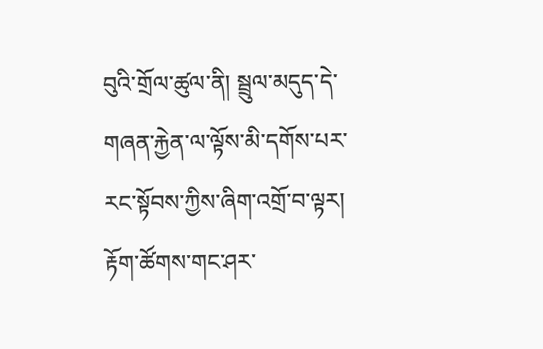བུའི་གྲོལ་ཚུལ་ནི། སྦྲུལ་མདུད་དེ་གཞན་རྐྱེན་ལ་ལྟོས་མི་དགོས་པར་རང་སྟོབས་ཀྱིས་ཞིག་འགྲོ་བ་ལྟར། རྟོག་ཚོགས་གང་ཤར་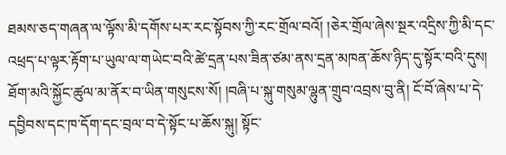ཐམས་ཅད་གཞན་ལ་ལྟོས་མི་དགོས་པར་རང་སྟོབས་ཀྱི་རང་གྲོལ་བའོ། །ཅེར་གྲོལ་ཞེས་སྔར་འདྲིས་ཀྱི་མི་དང་འཕྲད་པ་ལྟར་རྟོག་པ་ཡུལ་ལ་གཡེང་བའི་ཚེ་དྲན་པས་ཟིན་ཙམ་ནས་དྲན་མཁན་ཆོས་ཉིད་དུ་སྟོར་བའི་དུས། ཐོག་མའི་སྐྱོང་ཚུལ་མ་ནོར་བ་ཡིན་གསུངས་སོ། །བཞི་པ་སྐུ་གསུམ་ལྷུན་གྲུབ་འབྲས་བུ་ནི། ངོ་བོ་ཞེས་པ་དེ་དབྱིབས་དང་ཁ་དོག་དང་བྲལ་བ་དེ་སྟོང་པ་ཆོས་སྐུ། སྟོང་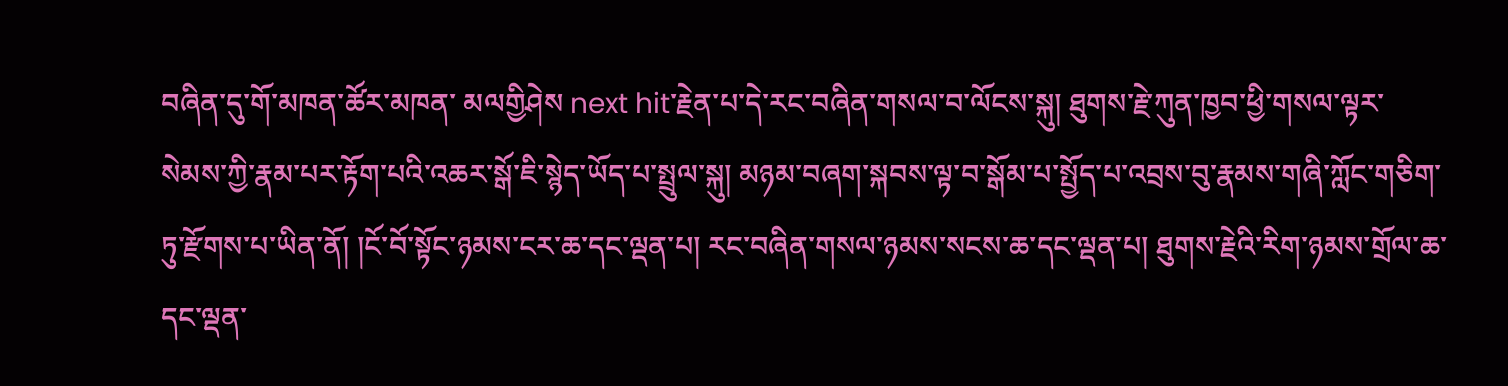བཞིན་དུ་གོ་མཁན་ཚོར་མཁན་ མལགྱིཤེས next hit་རྗེན་པ་དེ་རང་བཞིན་གསལ་བ་ལོངས་སྐུ། ཐུགས་རྗེ་ཀུན་ཁྱབ་ཕྱི་གསལ་ལྟར་སེམས་ཀྱི་རྣམ་པར་རྟོག་པའི་འཆར་སྒོ་ཇི་སྙེད་ཡོད་པ་སྤྲུལ་སྐུ། མཉམ་བཞག་སྐབས་ལྟ་བ་སྒོམ་པ་སྤྱོད་པ་འབྲས་བུ་རྣམས་གཞི་ཀློང་གཅིག་ཏུ་རྫོགས་པ་ཡིན་ནོ། །ངོ་བོ་སྟོང་ཉམས་ངར་ཆ་དང་ལྡན་པ། རང་བཞིན་གསལ་ཉམས་སངས་ཆ་དང་ལྡན་པ། ཐུགས་རྗེའི་རིག་ཉམས་གྲོལ་ཆ་དང་ལྡན་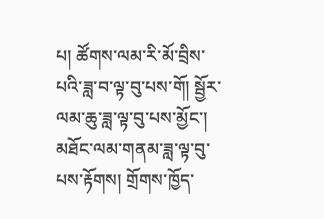པ། ཚོགས་ལམ་རི་མོ་བྲིས་པའི་ཟླ་བ་ལྟ་བུ་པས་གོ། སྦྱོར་ལམ་ཆུ་ཟླ་ལྟ་བུ་པས་མྱོང་། མཐོང་ལམ་གནམ་ཟླ་ལྟ་བུ་པས་རྟོགས། གྲོགས་ཁྱོད་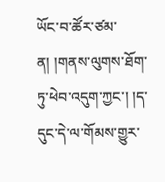ཡོང་བ་ཚོར་ཙམ་ན། །གནས་ལུགས་ཐོག་ཏུ་ཕེབ་འདུག་ཀྱང་། །ད་དུང་དེ་ལ་གོམས་གྱུར་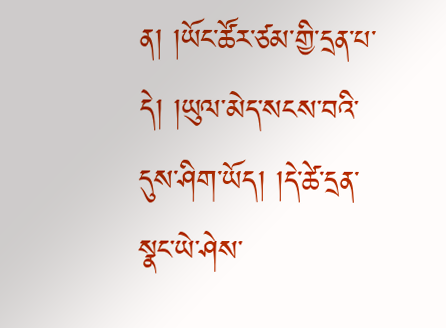ན། །ཡོང་ཚོར་ཙམ་གྱི་དྲན་པ་དེ། །ཡུལ་མེད་སངས་བའི་དུས་ཤིག་ཡོད། །དེ་ཚེ་དྲན་སྣང་ཡེ་ཤེས་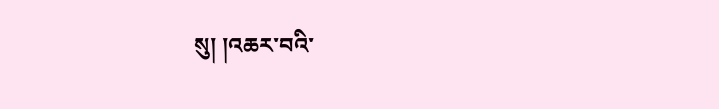སུ། །འཆར་བའི་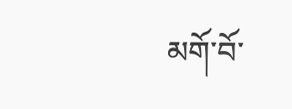མགོ་བོ་